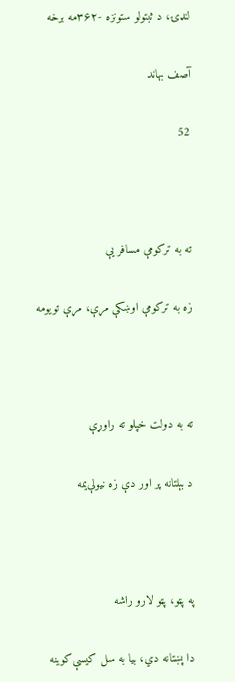لنډۍ، د ثبتولو ستونزه -۳۶۲مه برخه

آصف بهاند

52



ته به ترکومې مسافر یې

زه به ترکومې اوښکې مړې، مړې تویومه



ته به دولت خپلو ته راوړې

د بېلتانه پر اور دې زه نیولې‌یمه



په پټو، پټو لارو راشه

دا پښتانه دي، بیا به سل کیسې‌کوینه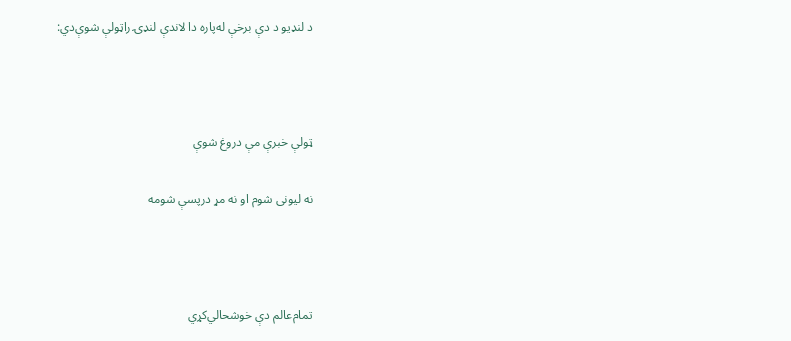د لنډیو د دې برخې له‌پاره دا لاندې لنډۍ راټولې شوې‌دي:



ټولې خبرې مې دروغ شوې

نه لیونی شوم او نه مړ درپسې شومه



تمام‌عالم دې خوشحالي‌کړي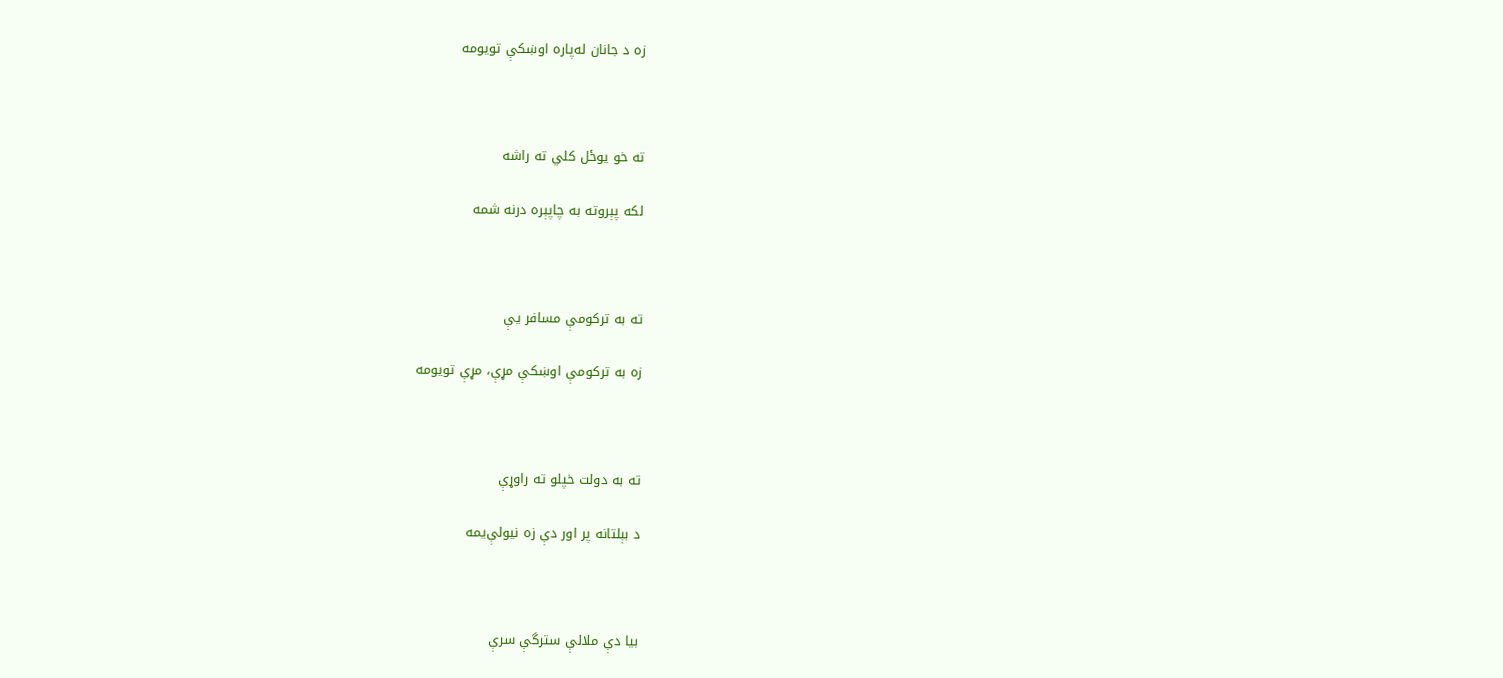زه د جانان له‌پاره اوښکې تویومه



ته خو يوځل کلي ته راشه

لکه پېروته به چاپېره درنه شمه



ته به ترکومې مسافر یې

زه به ترکومې اوښکې مړې، مړې تویومه



ته به دولت خپلو ته راوړې

د بېلتانه پر اور دې زه نیولې‌یمه



بيا دې ملالې سترگې سرې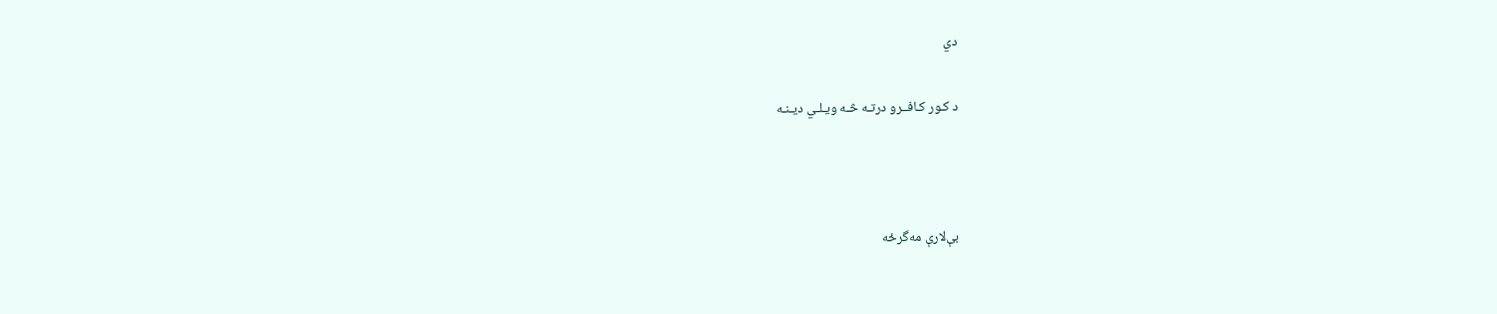دي

د کـور کـافــرو درتـه څـه ويـلـي ديـنـه



بې‌لارې مه‌گرځه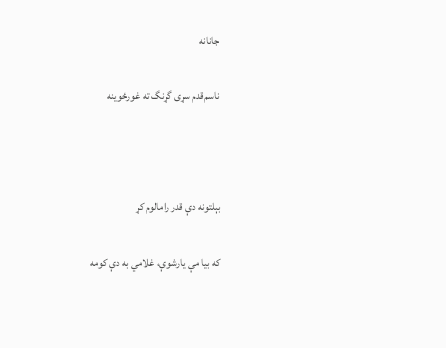جانانه

ناسم‌قدم سړی گړنگ ته غورځوینه



بېلتونه دې قدر رامالوم کړ

که بیا مې یارشوې، غلامي به دې کومه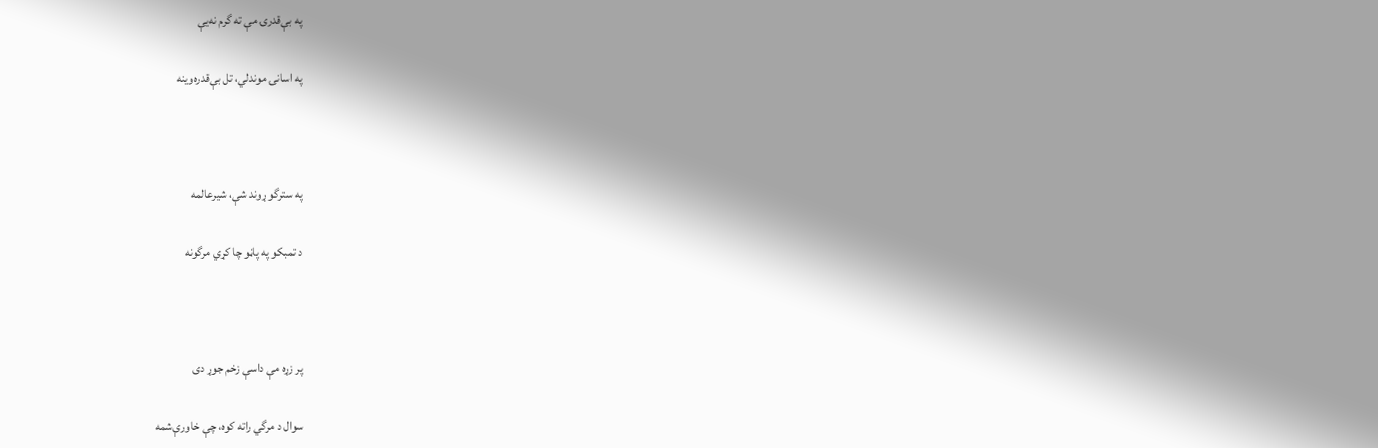په بې‌قدرۍ مې ته گرم نه‌یې

په اسانۍ موندلي، تل بې‌قدره‌وینه



په سترگو ړوند شې، شیرعالمه

د تمبکو په پاڼو چا کړي مرگونه



پر زړه مې داسې زخم جوړ دی

سوال د مرگي راته کوه، چې خاورې‌شمه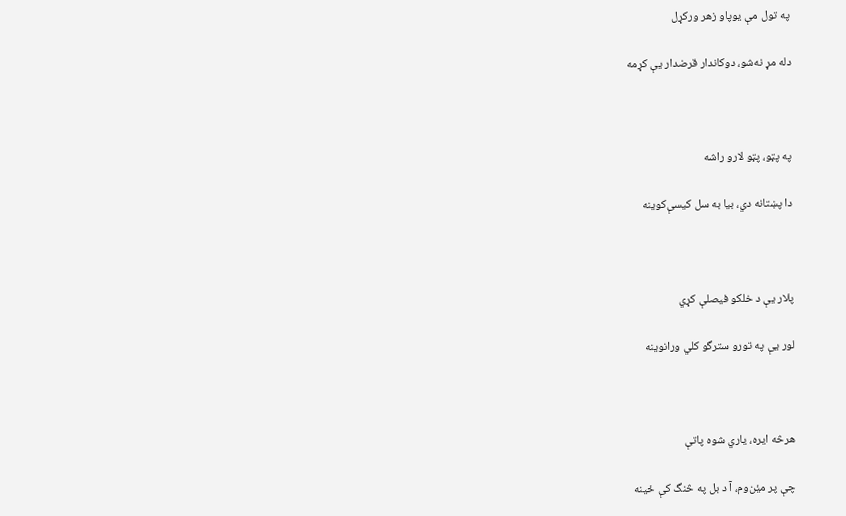په تول مې یوپاو زهر ورکړل

دله مړ نه‌شو، دوکاندار قرضدار یې کړمه



په پټو، پټو لارو راشه

دا پښتانه دي، بیا به سل کیسې‌کوینه



پلار یې د خلکو فیصلې کړي

لور یې په تورو سترگو کلي ورانوینه



هرڅه ایره، یاري شوه پاتې

چې پر میٔن‌وم، آ د بل په څنگ کې ځینه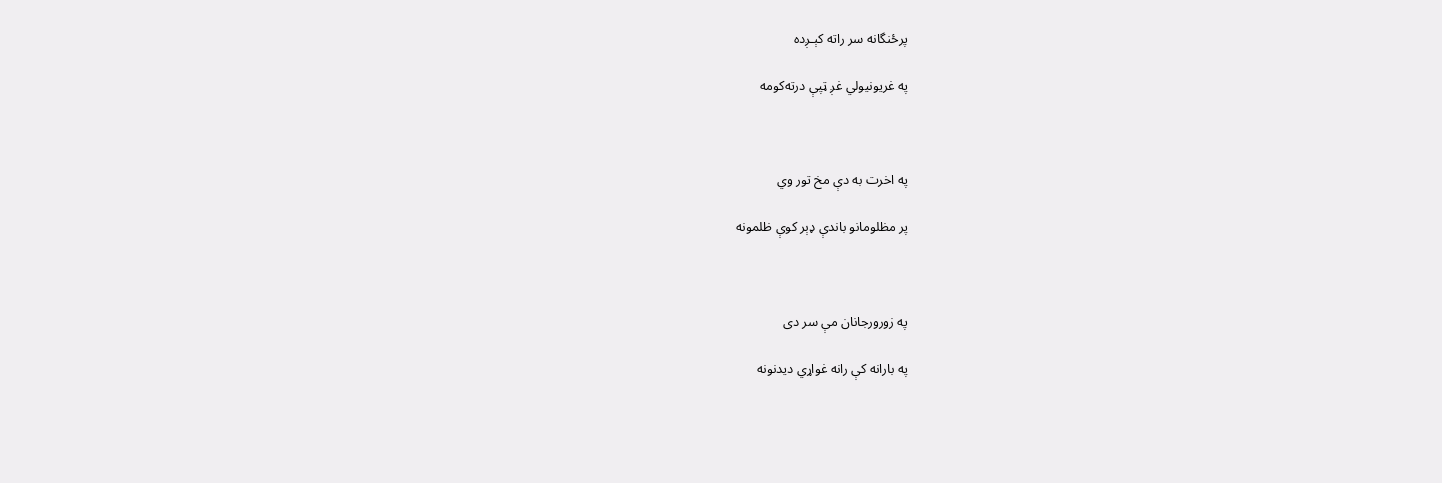پرځنگانه سر راته کېـږده

په غریونیولي غږ ټپې درته‌کومه



په اخرت به دې مخ تور وي

پر مظلومانو باندې ډېر کوې ظلمونه



په زورور‌جانان مې سر دی

په بارانه کې رانه غواړي دیدنونه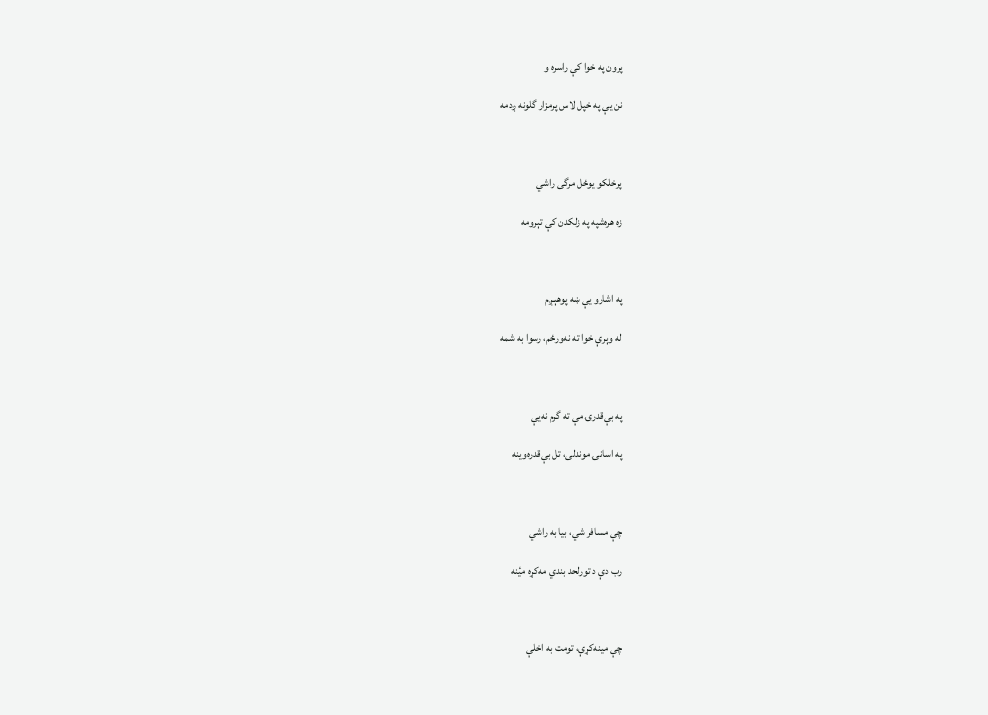پرون په خوا کې راسره و

نن یې په خپل لاس پرمزار گلونه ږدمه



پرخلکو یوځل مرگی راشي

زه هره‌شپه په زلکدن کې تېرومه



په اشارو یې ښه پوهېـږم

له وېرې خوا ته نه‌ورځم، رسوا به شمه



په بې‌قدرۍ مې ته گرم نه‌یې

په اسانۍ موندلی، تل بې‌قدره‌وینه



چې مسافر شي، بیا به راشي

رب دې د تورلحد بندي مه‌کړه میٔنه



چې مینه‌کړې، تومت به اخلې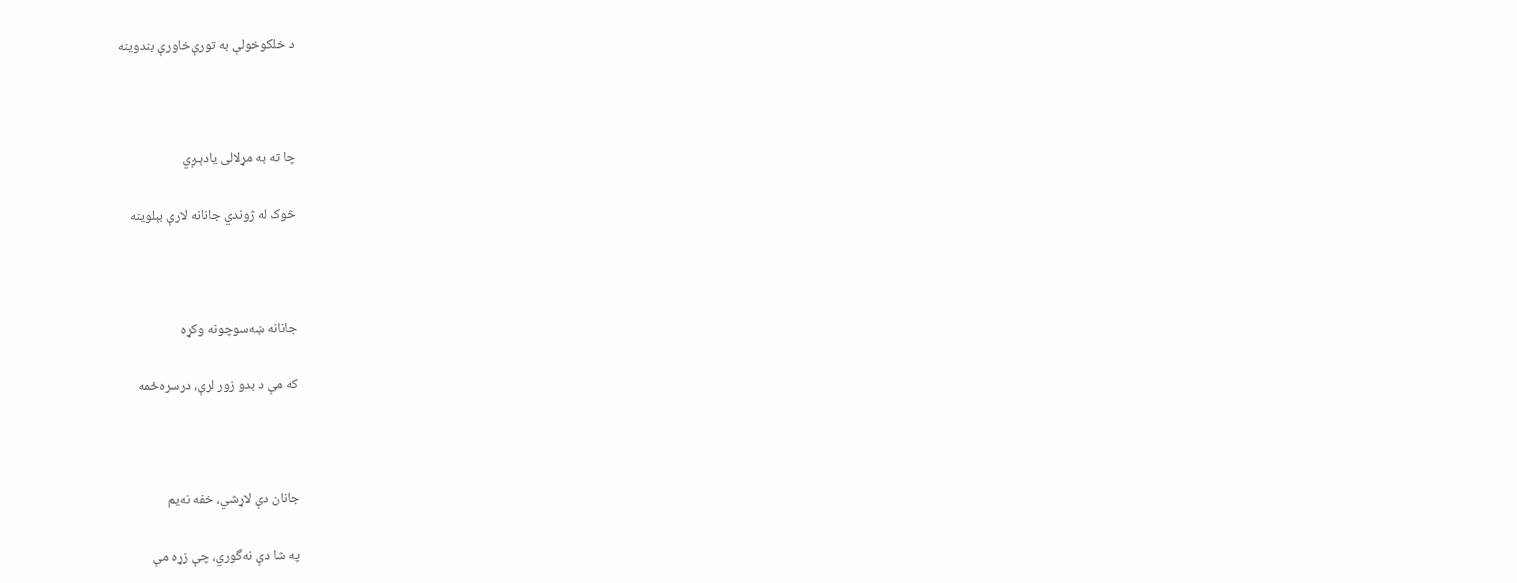د خلکوخولې به تورې‌خاورې بندوینه



چا ته به مړلالی یادېـږي

څوک له ژوندي جانانه لارې بېلوینه



جانانه ښه‌سوچونه وکړه

که مې د بدو زور لرې، درسره‌ځمه



جانان دې لاړ‌شي، خفه نه‌یم

په شا دې نه‌گوري، چې زړه مې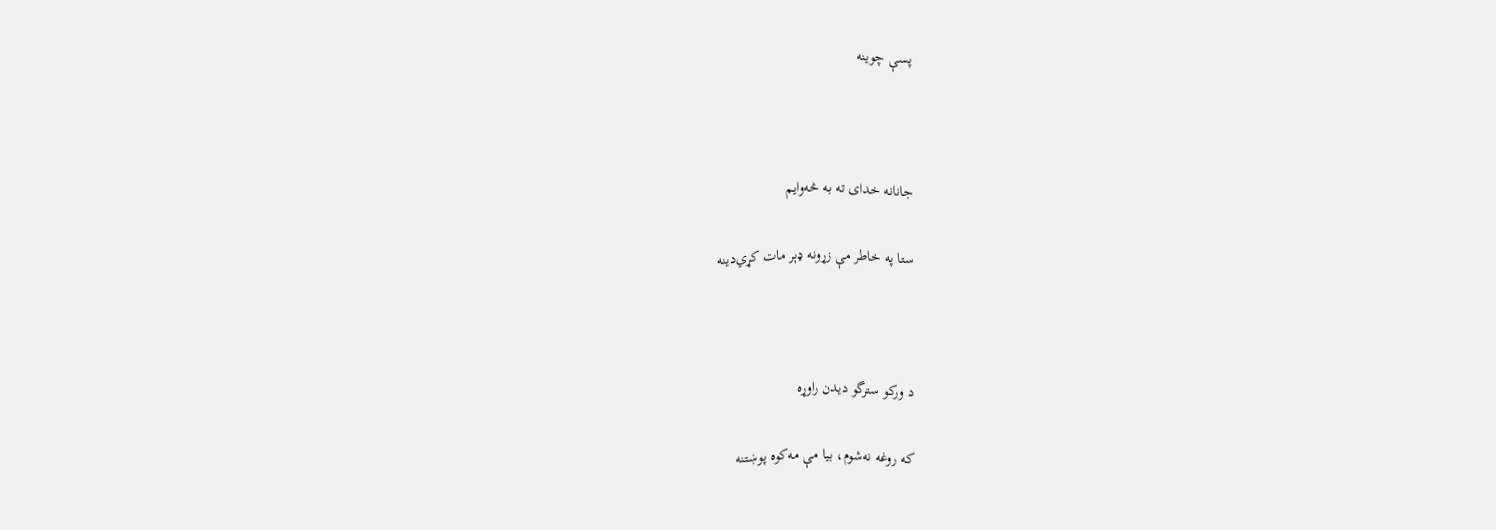پسې چوینه



جانانه خدای ته به څه‌وایم

ستا په خاطر مې زړونه ډېر مات کړي‌دینه



د ورکو سترگو دیدن راوړه

که روغه نه‌شوم، بیا مې مه‌کوه پوښتنه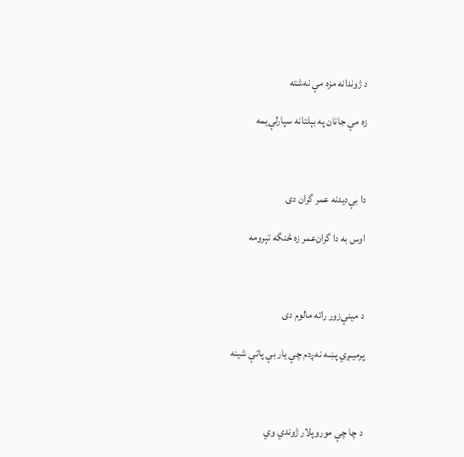د ژوندانه مزه مې نه‌شته

زه مې جانان په بېلتانه سپارلې‌یمه



دا بې‌دیدنه عمر گران دی

اوس به دا گران‌عمر زه څنگه تېرومه



د مینې‌زور راته مالوم دی

پرمیـږي پښه نه‌ږدم چې یار بې پاتې شینه



د چا چې موروپلار ژوندي وي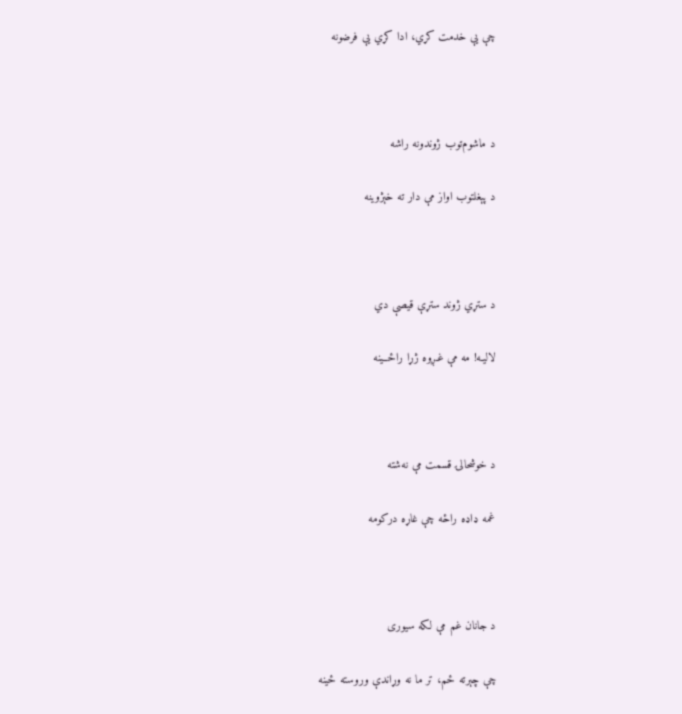چې یې خدمت کړي، ادا کړي یې فرضونه



د ماشوم‌توب ژوندونه راشه

د پېغلتوب اواز مې دار ته خېژوینه



د ستړي ژوند ستړې قیصې دي

لالیـه! مه مې غـږوه ژړا راځــینه



د خوشحالۍ قسمت مې نه‌شته

غمه ډاډه راځه چې غاړه درکومه



د جانان غم مې لکه سیوری

چې چېرته ځم، تر ما نه وړاندې وروسته ځینه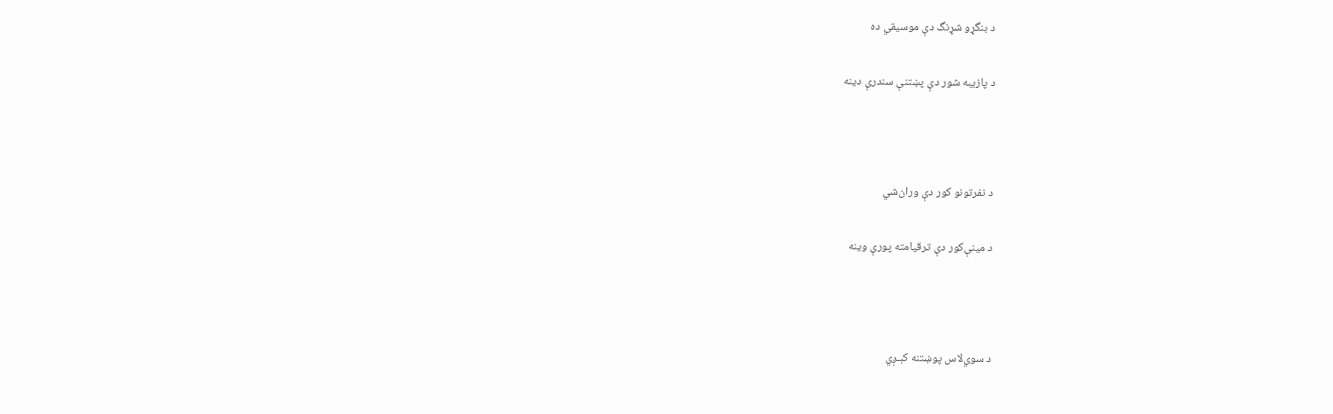د بنگړو شړنگ دې موسیقي ده

د پازیبه شور دې پښتنې سندرې دینه



د نفرتونو کور دې وران‌شي

د مینې‌کور دې ترقیامته پورې وینه



د سوي‌لاس پوښتنه کېـږي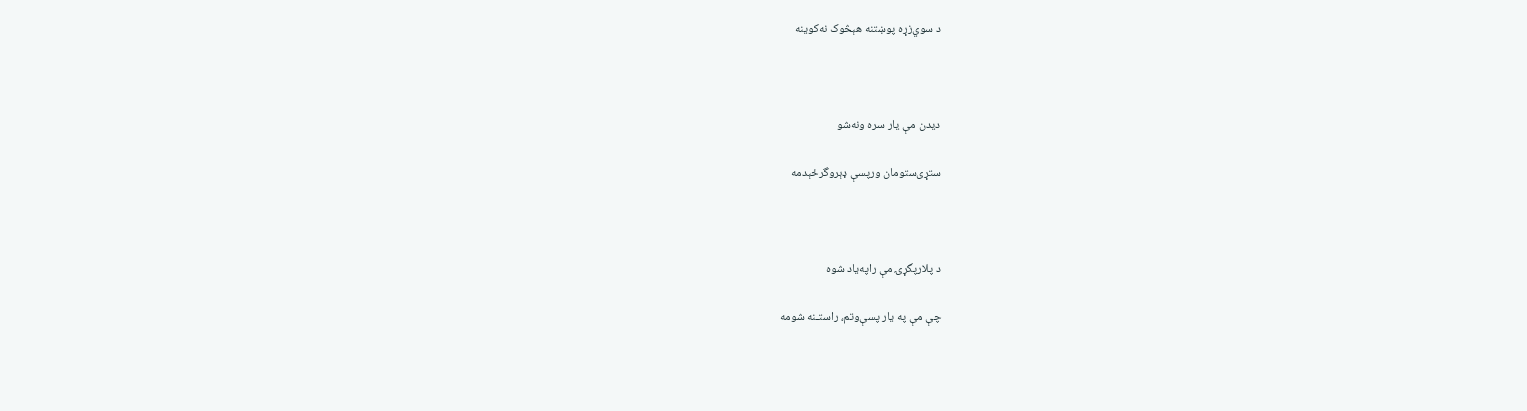د سوي‌زړه پوښتنه هېڅوک نه‌کوینه



دیدن مې یار سره ونه‌شو

ستړی‌ستومان ورپسې ډېروگرځېدمه



د پلارپگړۍ مې راپه‌یاد شوه

چې مې په یار پسې‌وتم، راستـنه شومه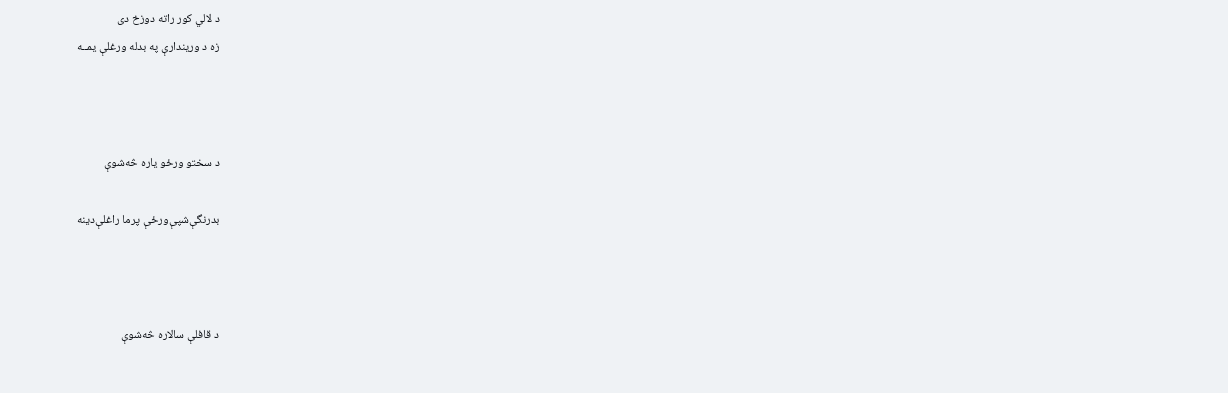د لالي کور راته دوزخ دى
زه د وريندارې په بدله ورغلې يمــه



د سختو ورځو یاره څه‌شوې

بدرنگې‌شپې‌ورځې پرما راغلې‌دینه



د قافلې سالاره څه‌شوې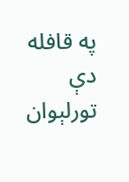په قافله دې تورلېوان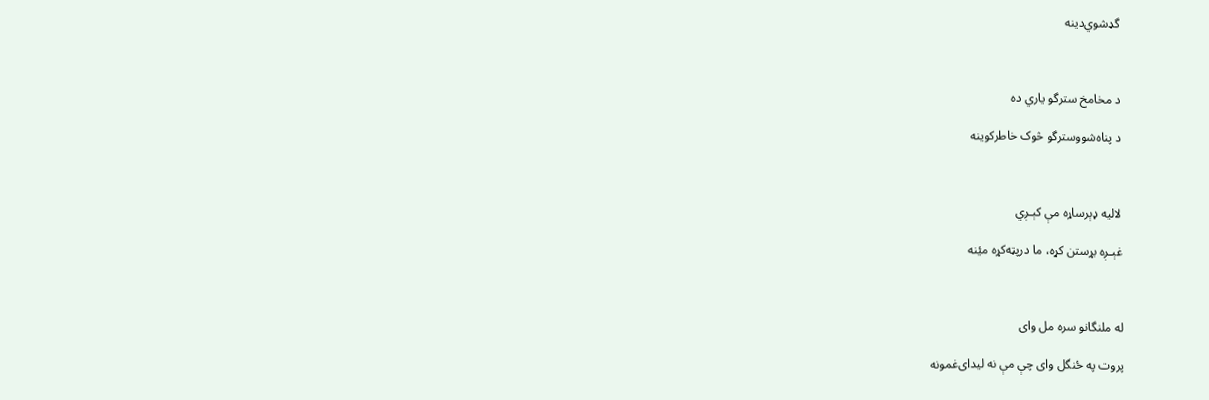گډشوي‌دینه



د مخامخ سترگو یاري ده

د پناه‌شوو‌سترگو څوک خاطرکوینه



لالیه ډېرساړه مې کېـږي

غېـږه بړستن کړه، ما درپټه‌کړه میٔنه



له ملنگانو سره مل وای

پروت په ځنگل وای چې مې نه لیدای‌غمونه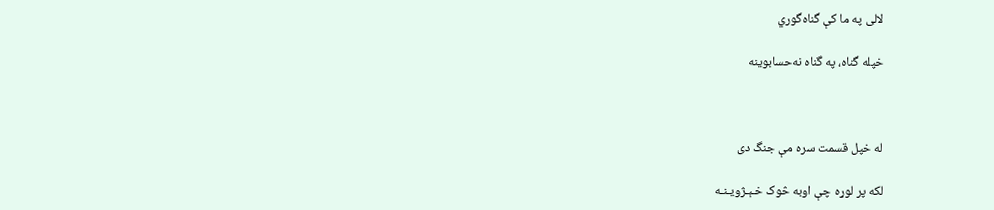لالی په ما کې گناه‌گوري

خپله گناه، په گناه نه‌حسابوینه



له خپل قسمت سره مې جنگ دی

لکه پر لوړه چې اوبه څوک خـېـژویـنـه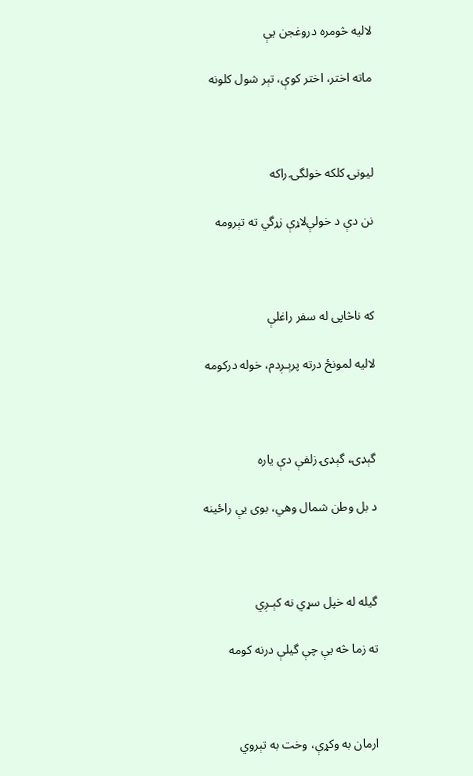لالیه څومره دروغجن یې

ماته اختر، اختر کوې، تېر شول کلونه



لیونۍ کلکه خولگۍ راکه

نن دې د خولې‌لاړې زړگي ته تېرومه



که ناڅاپی له سفر راغلې

لالیه لمونځ درته پرېـږدم، خوله درکومه



گېډۍ، گېډۍ زلفې دې یاره

د بل وطن شمال وهي، بوی یې راځینه



گیله له خپل سړي نه کېـږي

ته زما څه یې چې گیلې درنه کومه



ارمان به وکړې، وخت به تېروي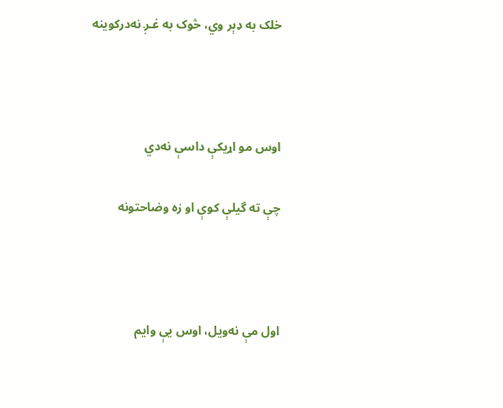خلک به ډېر وي، څوک به غـږ نه‌در‌کوینه



اوس مو اړیکې داسې نه‌دي

چې ته گیلې کوې او زه وضاحتونه



اول مې نه‌ویل، اوس یې وایم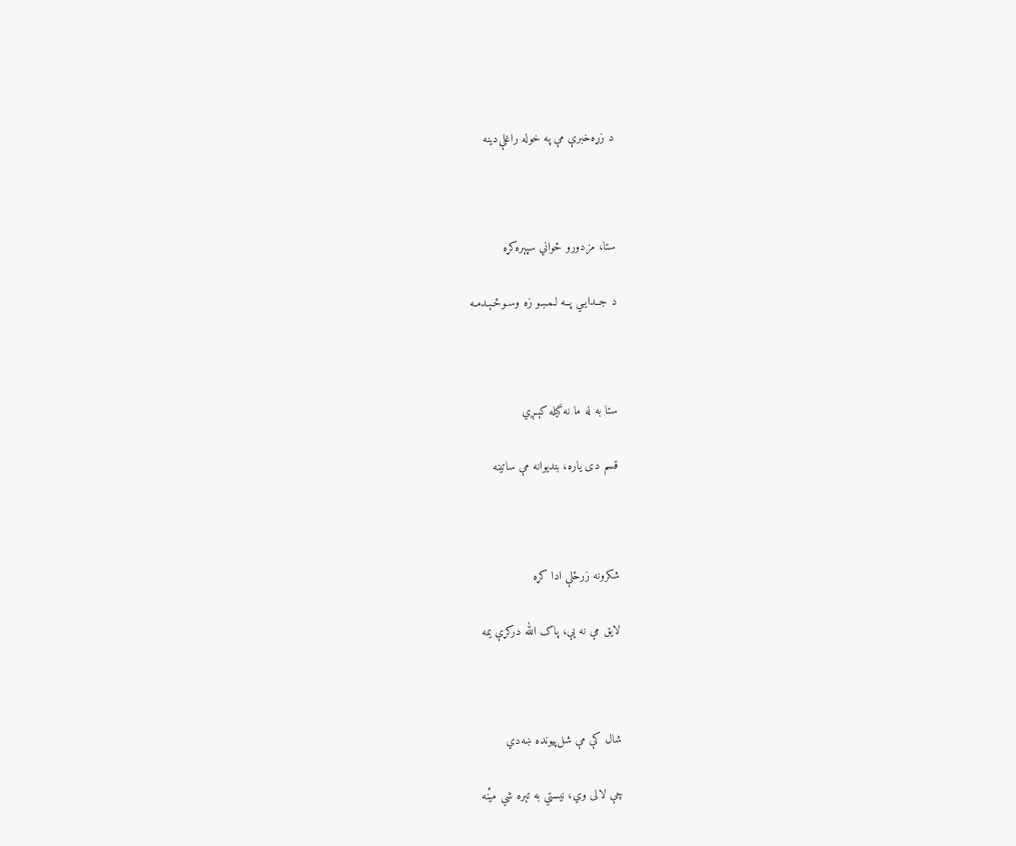د زړه‌خبرې مې په خوله راغلې‌دینه



ستا، مزدورو ځواني سپېره‌کړه

د جــدایـي پــه لـمـبـو زه وسـوځـېـدمـه



ستا به له ما نه گیله کېـږي

قسم دی یاره، بندیوانه مې ساتینه



شکرونه زرځلې ادا کړه

لایق مې نه یې، پاک الله درکړې یمه



شال کې مې شل‌پیونده ښه‌دي

چې لالی وي، نیستي به تېره شي میٔنه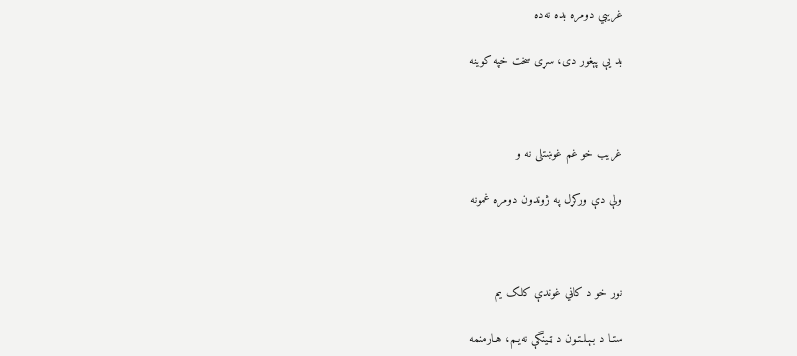غریبي دومره بده نه‌ده

بد یې پېغور دی، سړی سخت خپه کوینه



غریب خو غم غوښتلی نه و

ولې دې ورکړل په ژوندون دومره غمونه



نور خو د کاڼي غوندې کلک یم

ستـا د بـېـلـتـون د ټـینگې نه‌یـم، هـار‌منمه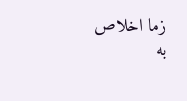زما اخلاص به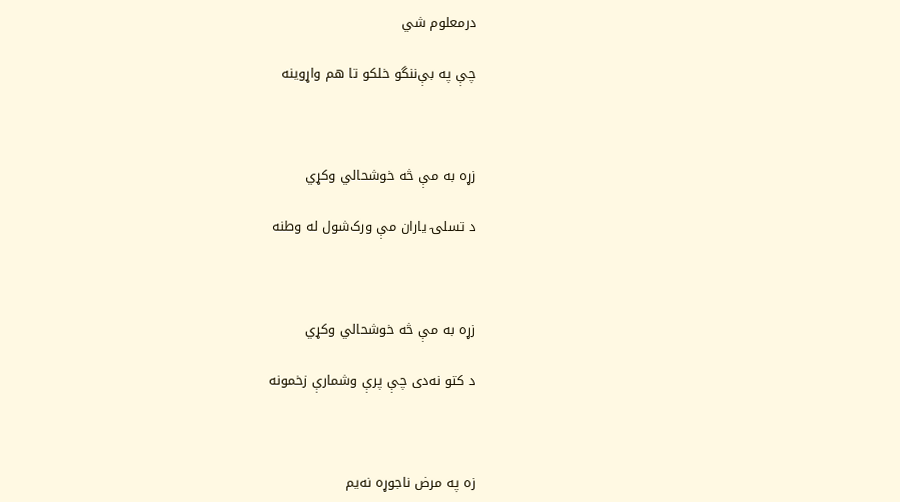درمعلوم شي

چې په بې‌ننگو خلکو تا هم واړوینه



زړه به مې څه خوشحالي وکړي

د تسلۍ یاران مې ورک‌شول له وطنه



زړه به مې څه خوشحالي وکړي

د کتو نه‌دی چې پرې وشمارې زخمونه



زه په مرض ناجوړه نه‌یم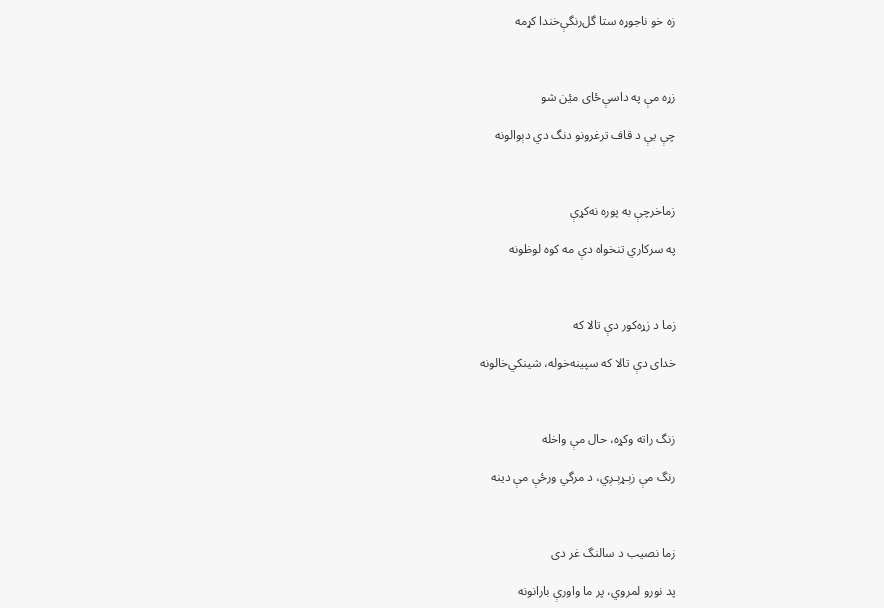زه خو ناجوړه ستا گل‌رنگې‌خندا کړمه



زړه مې په داسې‌ځای میٔن شو

چې یې د قاف ترغرونو دنگ دي دېوالونه



زما‌خرچې به پوره نه‌کړې

په سرکاري تنخواه دې مه کوه لوظونه



زما د زړه‌کور دې تالا که

خدای دې تالا که سپینه‌خوله، شینکي‌خالونه



زنگ راته وکړه، حال مې واخله

رنگ مې زېـړېـږي، د مرگي ورځې مې دینه



زما نصیب د سالنگ غر دی

پد نورو لمروي، پر ما واورې بارانونه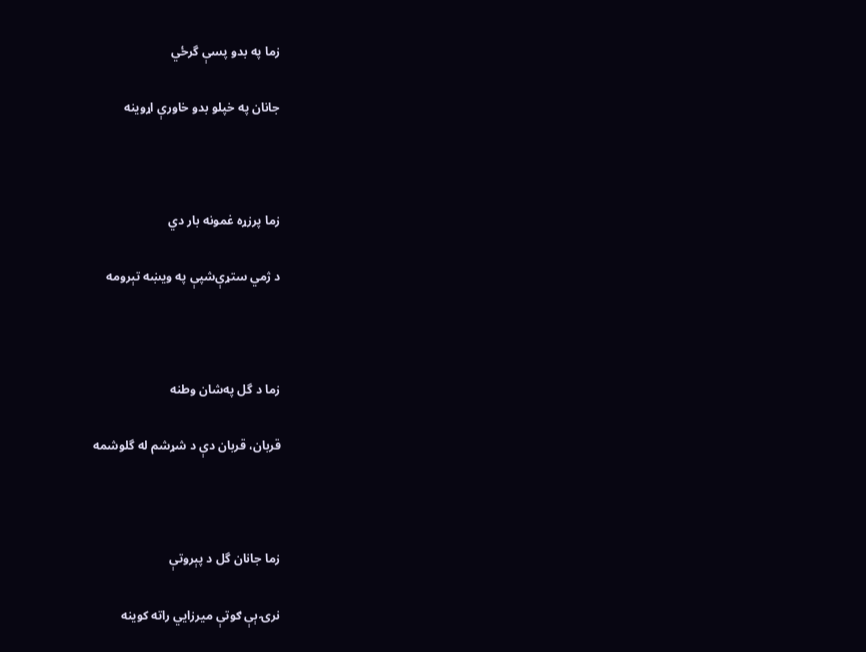زما په بدو پسې گرځي

جانان په خپلو بدو خاورې اړوینه



زما پرزړه غمونه بار دي

د ژمي ‌ستړې‌شپې په ویښه تېرومه



زما د گل په‌شان وطنه

قربان، قربان دې د شړشم له گلوشمه



زما جانان گل د پېروتې

نرۍ ېې ګوتې میرزايي راته کوينه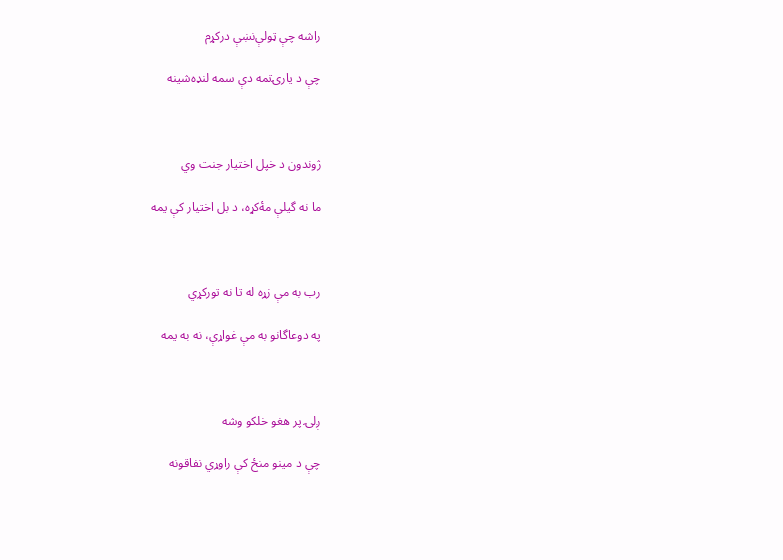راشه چې ټولې‌نښې درکړم

چې د یارۍ‌تمه دې سمه لنډه‌شینه



ژوندون د خپل اختیار جنت وي

ما نه گیلې مۀکړه، د بل اختیار کې یمه



رب به مې زړه له تا نه تورکړي

په دوعاگانو به مې غواړې، نه به یمه



ږلۍ پر هغو خلکو وشه

چې د مینو منځ کې راوړي نفاقونه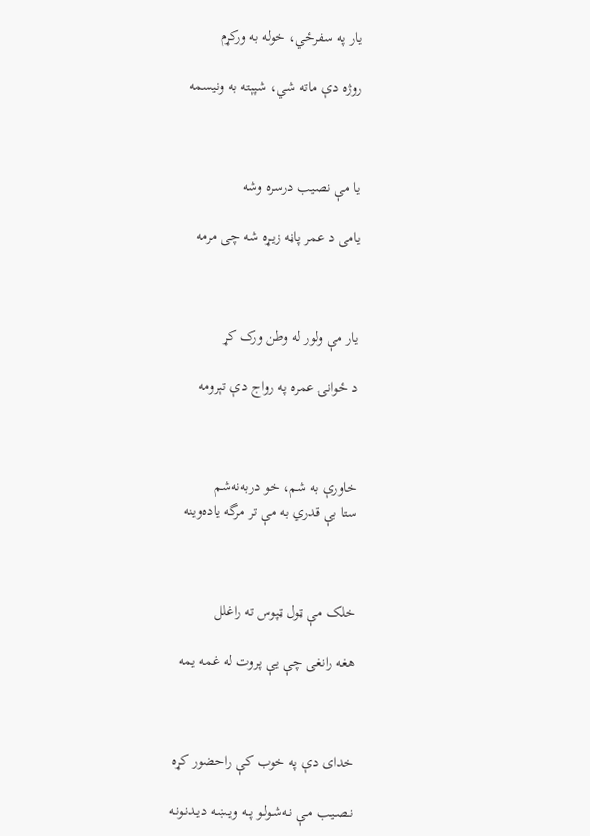یار په سفرځي، خوله به ورکړم

روژه دې ماته شي، شپېته به ونیسمه



یا مې نصیب درسرہ وشه

یامی د عمر پاڼه زیـړہ شه چی مرمه



يار مې ولور له وطن ورک کړ

د ځوانۍ عمره په رواج دې تېرومه



خاورې به شم، خو دربه‌نه‌شم
ستا بې قدري به مې تر مرگه ياده‌وينه



خلک مې ټول ټپوس ته راغلل

هغه رانغی چې یې پروت له غمه یمه



خدای دې په خوب کې راحضور کړه

نـصـیـب مـې نـه‌شـولـو پــه ویـښـه دیـدنـونـه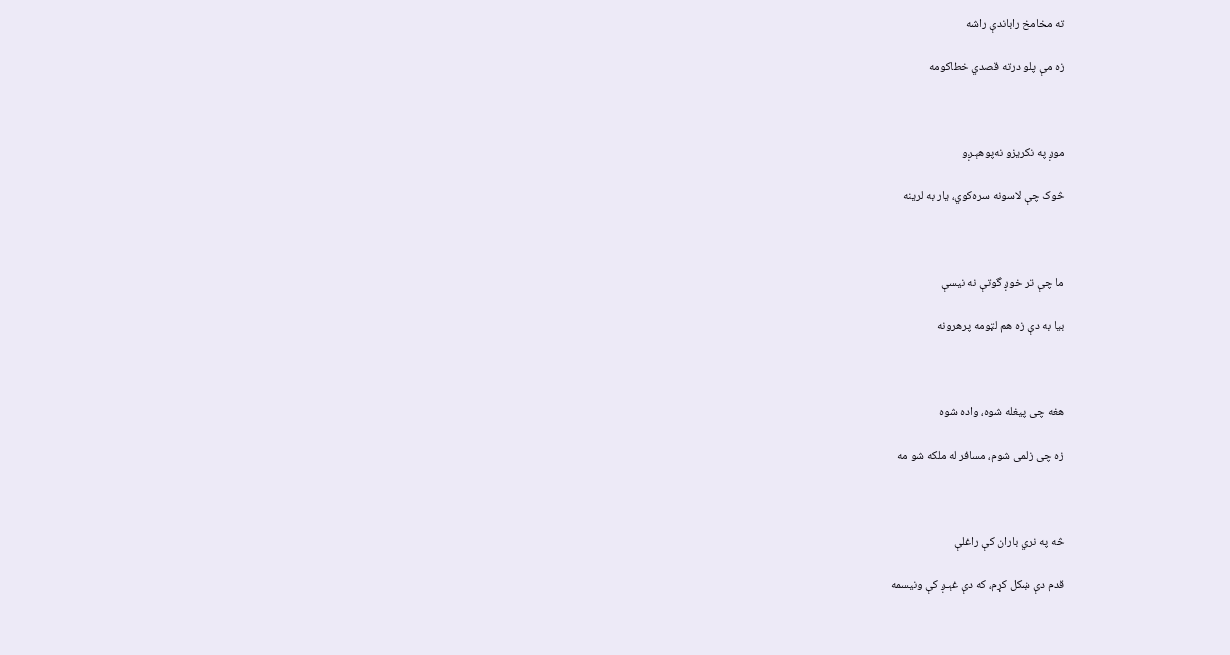ته مخامخ راباندې راشه

زه مې پلو درته قصدي خطا‌کومه



موږ په نکریزو نه‌پوهېـږو

څوک چې لاسونه سره‌کوي، یار به لرینه



ما چې تر خوږ گوتې نه نیسې

بیا به دې زه هم لټومه پرهرونه



هغه چی پیغله شوه، واده شوه

زه چی زلمی شوم، مسافر له ملکه شو مه



څه په نري باران کې راغلې

قدم دې ښکل کړم، که دې غېـږ کې ونیسمه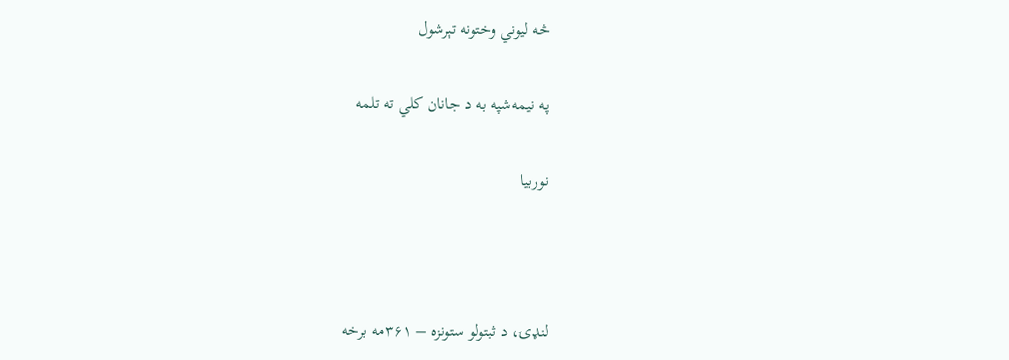څه لیوني وختونه تېرشول

په نیمه‌شپه به د جانان کلي ته تلمه

نوربیا



لنډۍ، د ثبتولو ستونزه – ۳۶۱مه برخه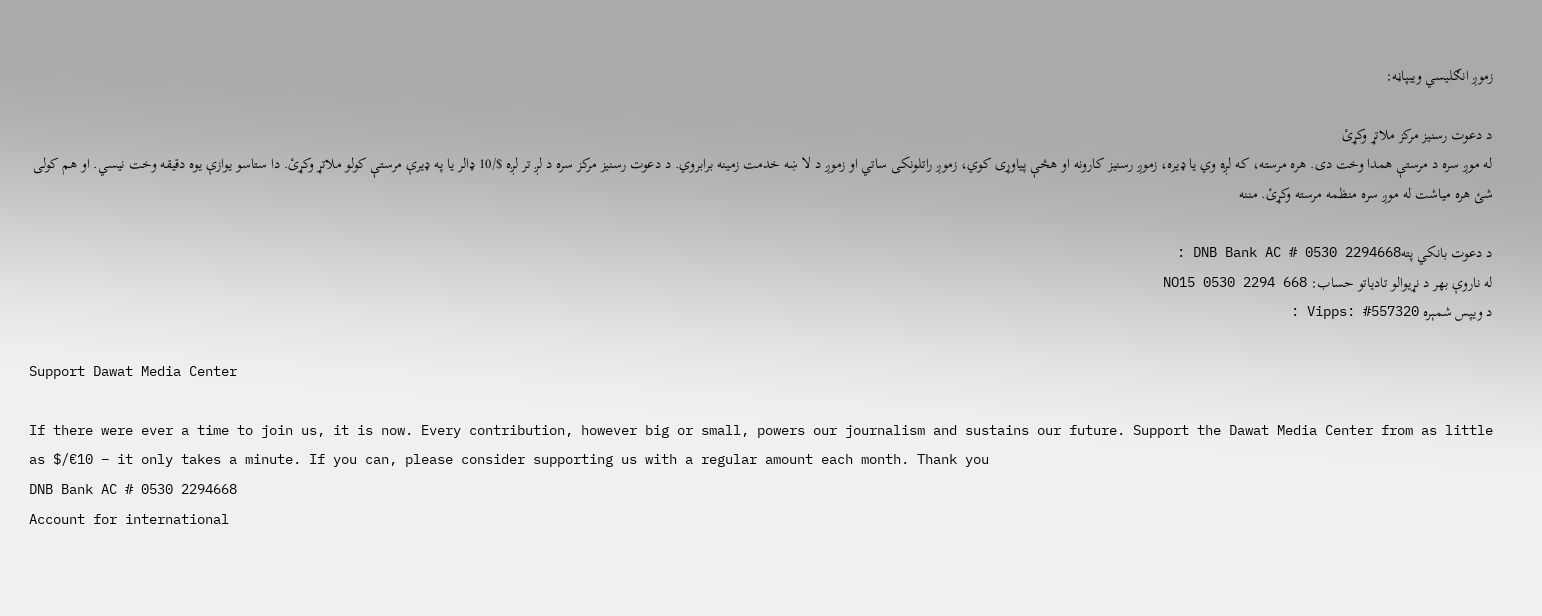زموږ انګلیسي ویبپاڼه:

د دعوت رسنیز مرکز ملاتړ وکړئ
له موږ سره د مرستې همدا وخت دی. هره مرسته، که لږه وي یا ډیره، زموږ رسنیز کارونه او هڅې پیاوړی کوي، زموږ راتلونکی ساتي او زموږ د لا ښه خدمت زمینه برابروي. د دعوت رسنیز مرکز سره د لږ تر لږه $/10 ډالر یا په ډیرې مرستې کولو ملاتړ وکړئ. دا ستاسو یوازې یوه دقیقه وخت نیسي. او هم کولی شئ هره میاشت له موږ سره منظمه مرسته وکړئ. مننه

د دعوت بانکي پتهDNB Bank AC # 0530 2294668 :
له ناروې بهر د نړیوالو تادیاتو حساب: NO15 0530 2294 668
د ویپس شمېره Vipps: #557320 :

Support Dawat Media Center

If there were ever a time to join us, it is now. Every contribution, however big or small, powers our journalism and sustains our future. Support the Dawat Media Center from as little as $/€10 – it only takes a minute. If you can, please consider supporting us with a regular amount each month. Thank you
DNB Bank AC # 0530 2294668
Account for international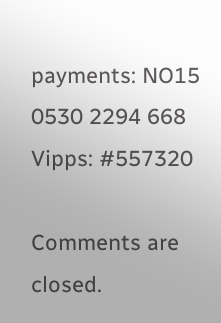payments: NO15 0530 2294 668
Vipps: #557320

Comments are closed.